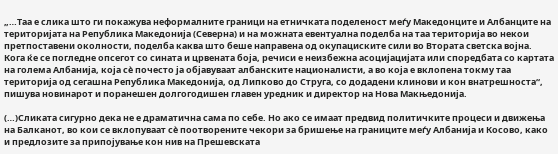„…Таа е слика што ги покажува неформалните граници на етничката поделеност меѓу Македонците и Албанците на територијата на Република Македонија (Северна) и на можната евентуална поделба на таа територија во некои претпоставени околности, поделба каква што беше направена од окупациските сили во Втората светска војна. Кога ќе се погледне опсегот со сината и црвената боја, речиси е неизбежна асоцијацијата или споредбата со картата на голема Албанија, која сѐ почесто ја објавуваат албанските националисти, а во која е вклопена токму таа територија од сегашна Република Македонија, од Липково до Струга, со додадени клинови и кон внатрешноста“, пишува новинарот и поранешен долгогодишен главен уредник и директор на Нова Макњедонија.

(…)Сликата сигурно дека не е драматична сама по себе. Но ако се имаат предвид политичките процеси и движења на Балканот, во кои се вклопуваат сѐ поотворените чекори за бришење на границите меѓу Албанија и Косово, како и предлозите за припојување кон нив на Прешевската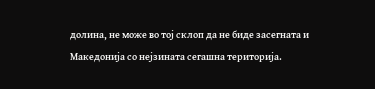долина, не може во тој склоп да не биде засегната и Македонија со нејзината сегашна територија.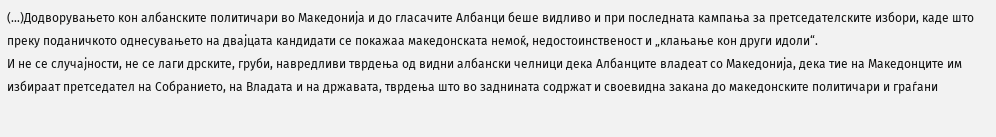(…)Додворувањето кон албанските политичари во Македонија и до гласачите Албанци беше видливо и при последната кампања за претседателските избори, каде што преку поданичкото однесувањето на двајцата кандидати се покажаа македонската немоќ, недостоинственост и „клањање кон други идоли“.
И не се случајности, не се лаги дрските, груби, навредливи тврдења од видни албански челници дека Албанците владеат со Македонија, дека тие на Македонците им избираат претседател на Собранието, на Владата и на државата, тврдења што во заднината содржат и своевидна закана до македонските политичари и граѓани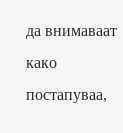да внимаваат како постапуваа,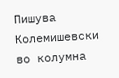Пишува Колемишевски во колумна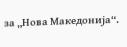за „Нова Македонија“.